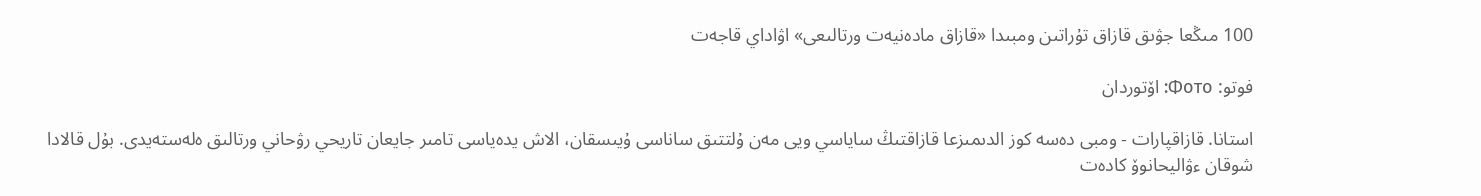100 مىڭعا جۋىق قازاق تۇراتىن ومبىدا «قازاق مادەنيەت ورتالىعى» اۋاداي قاجەت

فوتو: Фото: اۆتوردان

استانا. قازاقپارات - ومبى دەسە كوز الدىمىزعا قازاقتىڭ ساياسي ويى مەن ۇلتتىق ساناسى ۇيىسقان، الاش يدەياسى تامىر جايعان تاريحي رۋحاني ورتالىق ەلەستەيدى. بۇل قالادا شوقان ءۋاليحانوۆ كادەت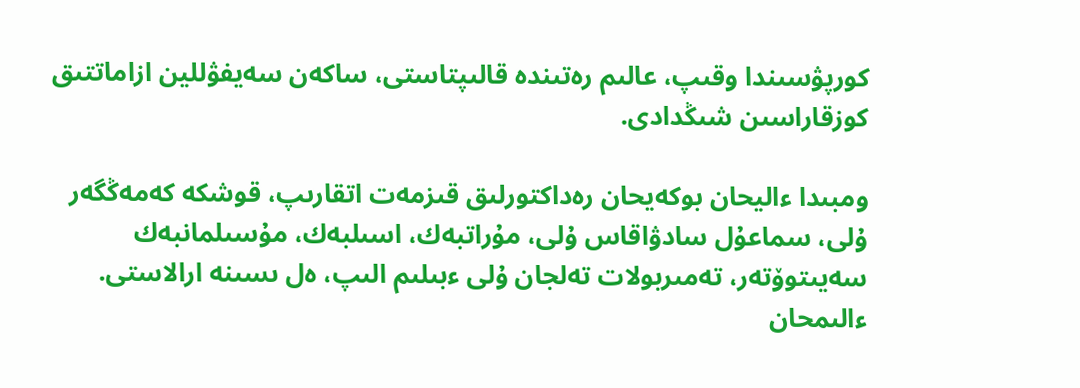كورپۋسىندا وقىپ، عالىم رەتىندە قالىپتاستى، ساكەن سەيفۋللين ازاماتتىق كوزقاراسىن شىڭدادى.

ومبىدا ءاليحان بوكەيحان رەداكتورلىق قىزمەت اتقارىپ، قوشكە كەمەڭگەر ۇلى، سماعۇل سادۋاقاس ۇلى، مۇراتبەك، اسىلبەك، مۇسىلمانبەك سەيىتوۆتەر، تەمىربولات تەلجان ۇلى ءبىلىم الىپ، ەل ىسىنە ارالاستى. ءالىمحان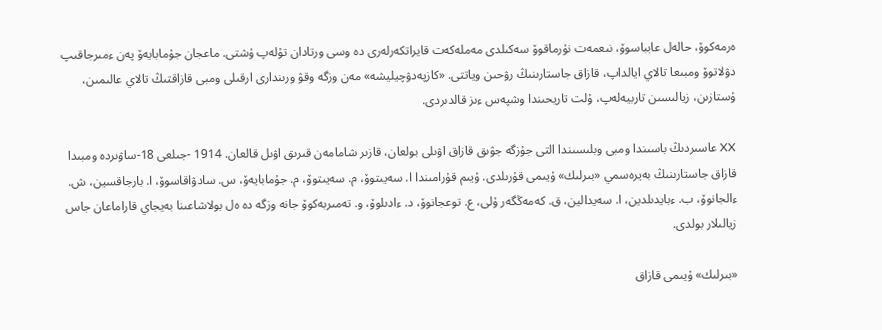ەرمەكوۆ، حالەل عابباسوۆ، نىعمەت نۇرماقوۆ سەكىلدى مەملەكەت قايراتكەرلەرى دە وسى ورتادان تۇلەپ ۇشتى. ماعجان جۇمابايەۆ پەن ءمىرجاقىپ دۋلاتوۆ ومبىعا تالاي ايالداپ، قازاق جاستارىنىڭ رۋحىن وياتتى. «كازپەدۋچيليشە» مەن وزگە وقۋ ورىندارى ارقىلى ومبى قازاقتىڭ تالاي عالىمىن، ۇستازىن، زيالىسىن تاربيەلەپ، ۇلت تاريحىندا وشپەس ءىز قالدىردى.

XX عاسىردىڭ باسىندا ومبى وبلىسىندا التى جۇزگە جۋىق قازاق اۋىلى بولعان، قازىر شامامەن قىرىق اۋىل قالعان. 1914 -جىلعى 18-ساۋىردە ومبىدا قازاق جاستارىنىڭ بەيرەسمي «بىرلىك» ۇيىمى قۇرىلدى. ۇيىم قۇرامىندا ا. سەيىتوۆ، م. سەيىتوۆ، م. جۇمابايەۆ، س. سادۋاقاسوۆ، ا. بارجاقسين، ش. ءالجانوۆ، ب. ءبايدىلدين، ا. سەيدالين، ق. كەمەڭگەر ۇلى، ع. توعجانوۆ، د. ءادىلوۆ، و. تەمىربەكوۆ جانە وزگە دە ەل بولاشاعىنا بەيجاي قاراماعان جاس زيالىلار بولدى.

«بىرلىك» ۇيىمى قازاق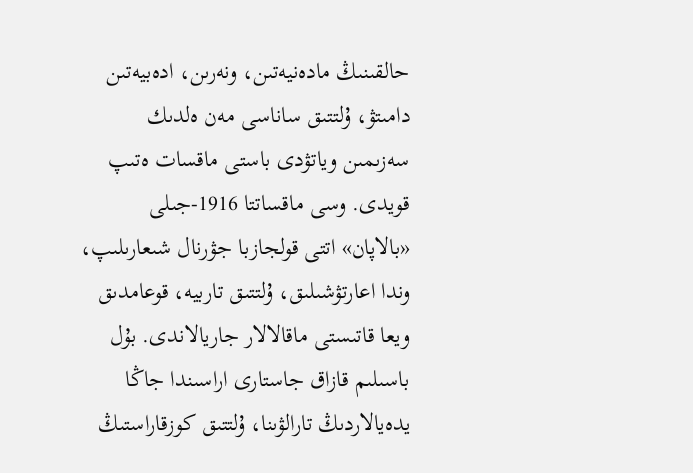حالقىنىڭ مادەنيەتىن، ونەرىن، ادەبيەتىن دامىتۋ، ۇلتتىق ساناسى مەن ەلدىك سەزىمىن وياتۋدى باستى ماقسات ەتىپ قويدى. وسى ماقساتتا 1916-جىلى «بالاپان» اتتى قولجازبا جۋرنال شىعارىلىپ، وندا اعارتۋشىلىق، ۇلتتىق تاربيە، قوعامدىق ويعا قاتىستى ماقالالار جاريالاندى. بۇل باسىلىم قازاق جاستارى اراسىندا جاڭا يدەيالاردىڭ تارالۋىنا، ۇلتتىق كوزقاراستىڭ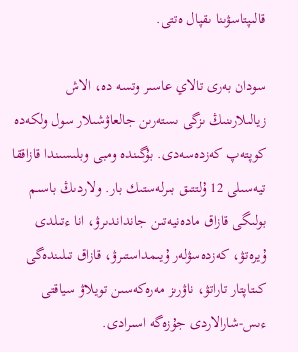قالىپتاسۋىنا ىقپال ەتتى.

سودان بەرى تالاي عاسىر وتسە دە، الاش زيالىلارىنىڭ ىزگى ىستەرىن جالعاۋشىلار سول ولكەدە كوپتەپ كەزدەسەدى. بۇگىندە ومبى وبلىسىندا قازاققا تيەسىلى 12 ۇلتتىق بىرلەستىك بار. ولاردىڭ باسىم بولىگى قازاق مادەنيەتىن جانداندىرۋ، انا ءتىلدى ۇيرەتۋ، كەزدەسۋلەر ۇيىمداستىرۋ، قازاق تىلىندەگى كىتاپتار تاراتۋ، ناۋرىز مەرەكەسىن تويلاۋ سياقتى ءىس-شارالاردى جۇزەگە اسىرادى.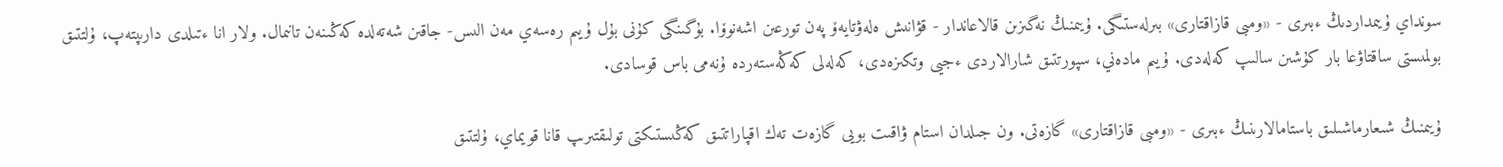سونداي ۇيىمداردىڭ ءبىرى - «ومبى قازاقتارى» بىرلەستىگى. ۇيىمنىڭ نەگىزىن قالاعاندار - قۋانىش ەلەۋتايەۆ پەن تورعىن اشەنوۆا. بۇگىنگى كۇنى بۇل ۇيىم رەسەي مەن الىس- جاقىن شەتەلدە كەڭىنەن تانىمال. ولار انا ءتىلدى دارىپتەپ، ۇلتتىق بولمىستى ساقتاۋعا بار كۇشىن سالىپ كەلەدى. ۇيىم مادەني، سپورتتىق شارالاردى ءجيى وتكىزەدى، كەلەلى كەڭەستەردە ۇنەمى باس قوسادى.

ۇيىمنىڭ شىعارماشىلىق باستامالارىنىڭ ءبىرى - «ومبى قازاقتارى» گازەتى. ون جىلدان استام ۋاقىت بويى گازەت تەك اقپاراتتىق كەڭىستىكتى تولىقتىرىپ قانا قويماي، ۇلتتىق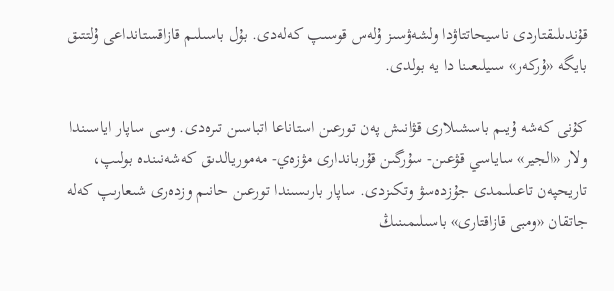قۇندىلىقتاردى ناسيحاتتاۋدا ولشەۋسىز ۇلەس قوسىپ كەلەدى. بۇل باسىلىم قازاقستانداعى ۇلتتىق بايگە «ۇركەر» سىيلىعىنا دا يە بولدى.

كۇنى كەشە ۇيىم باسشىلارى قۋانىش پەن تورعىن استاناعا اتباسىن تىرەدى. وسى ساپار اياسىندا ولار «الجير» ساياسي قۋعىن- سۇرگىن قۇرباندارى مۋزەي- مەموريالدىق كەشەنىندە بولىپ، تاريحپەن تاعىلىمدى جۇزدەسۋ وتكىزدى. ساپار بارىسىندا تورعىن حانىم وزدەرى شىعارىپ كەلە جاتقان «ومبى قازاقتارى» باسىلىمىنىڭ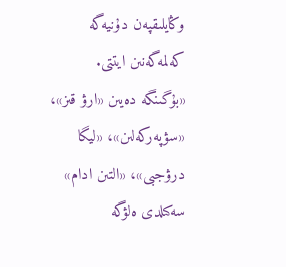وڭايلىقپەن دۇنيەگە كەلمەگەنىن ايتتى. «بۇگىنگە دەيىن «ارۋ قىز»، «سۋپەركەلىن»، «ليگا درۋجبى»، «التىن ادام» سەكىلدى ەلۋگە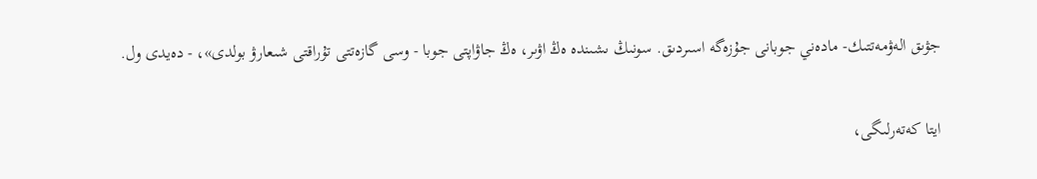جۋىق الەۋمەتتىك- مادەني جوبانى جۇزەگە اسىردىق. سونىڭ ىشىندە ەڭ اۋىر، ەڭ جاۋاپتى جوبا - وسى گازەتتى تۇراقتى شىعارۋ بولدى»، - دەيدى ول.

ايتا كەتەرلىگى،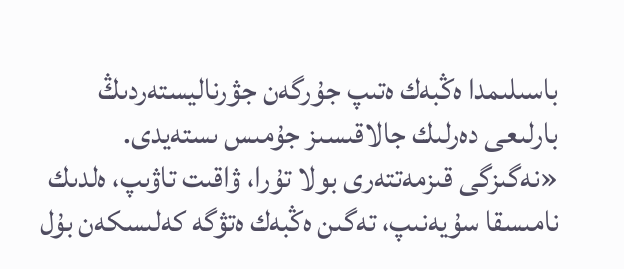باسىلىمدا ەڭبەك ەتىپ جۇرگەن جۋرناليستەردىڭ بارلىعى دەرلىك جالاقىسىز جۇمىس ىستەيدى. «نەگىزگى قىزمەتتەرى بولا تۇرا، ۋاقىت تاۋىپ، ەلدىك نامىسقا سۇيەنىپ، تەگىن ەڭبەك ەتۋگە كەلىسكەن بۇل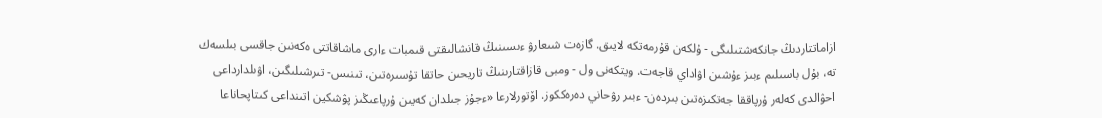ازاماتتاردىڭ جانكەشتىلىگى - ۇلكەن قۇرمەتكە لايىق. گازەت شىعارۋ ءىسىنىڭ قانشالىقتى قىمبات ءارى ماشاقاتتى ەكەنىن جاقسى بىلسەك تە، بۇل باسىلىم ءبىز ءۇشىن اۋاداي قاجەت. ويتكەنى ول - ومبى قازاقتارىنىڭ تاريحىن حاتقا تۇسىرەتىن، تىنىس- تىرشىلىگىن، اۋىلدارداعى احۋالدى كەلەر ۇرپاققا جەتكىزەتىن بىردەن- ءبىر رۋحاني دەرەككوز. اۆتورلارعا «ءجۇز جىلدان كەيىن ۇرپاعىڭىز پۋشكين اتىنداعى كىتاپحاناعا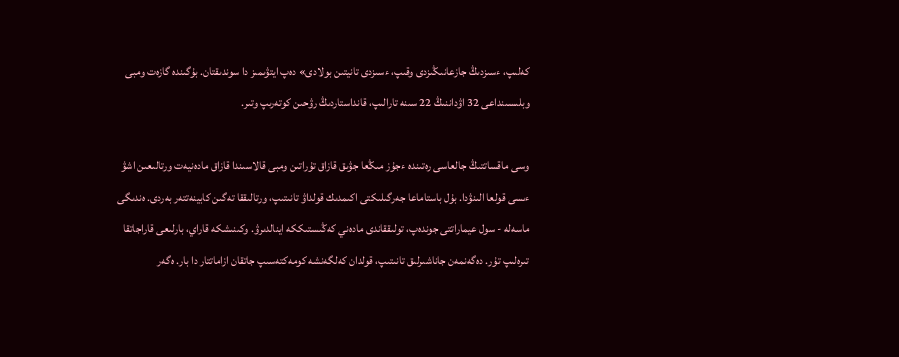كەلىپ، ءسىزدىڭ جازعانىڭىزدى وقىپ، ءسىزدى تانيتىن بولادى» دەپ ايتۋىمىز دا سوندىقتان. بۇگىندە گازەت ومبى وبلىسىنداعى 32 اۋداننىڭ 22 سىنە تارالىپ، قانداستاردىڭ رۋحىن كوتەرىپ وتىر.

وسى ماقساتتىڭ جالعاسى رەتىندە ءجۇز مىڭعا جۋىق قازاق تۇراتىن ومبى قالاسىندا قازاق مادەنيەت ورتالىعىن اشۋ ءىسى قولعا الىنۋدا. بۇل باستاماعا جەرگىلىكتى اكىمدىك قولداۋ تانىتىپ، ورتالىققا تەگىن كابينەتتەر بەردى. ەندىگى ماسەلە - سول عيماراتتى جوندەپ، تولىققاندى مادەني كەڭىستىككە اينالدىرۋ. وكىنىشكە قاراي، بارلىعى قاراجاتقا تىرەلىپ تۇر. دەگەنمەن جاناشىرلىق تانىتىپ، قولدان كەلگەنشە كومەكتەسىپ جاتقان ازاماتتار دا بار. ەگەر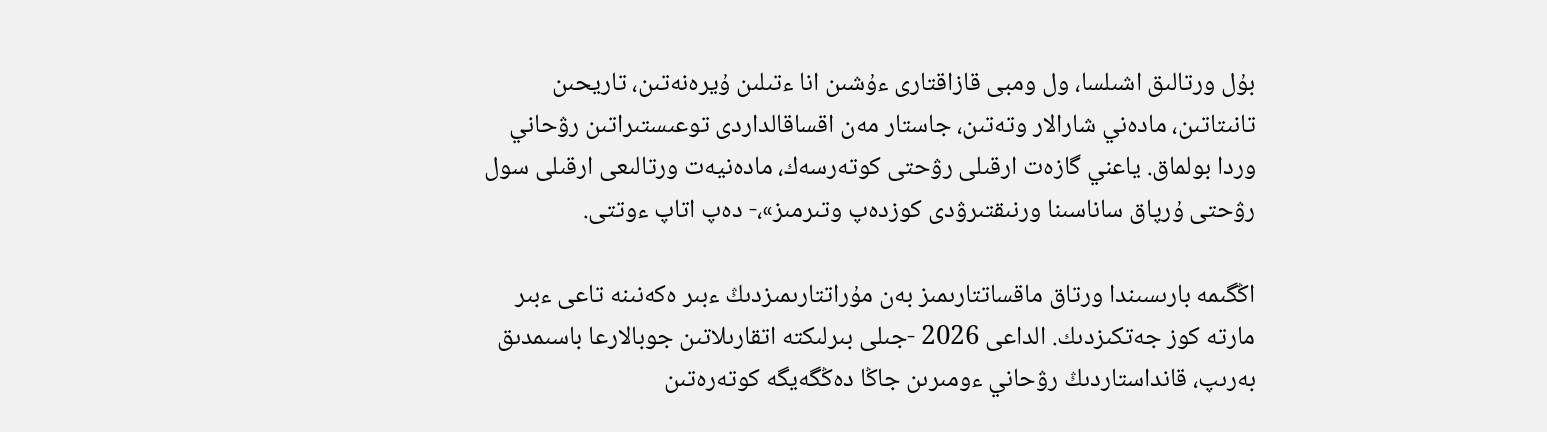بۇل ورتالىق اشىلسا، ول ومبى قازاقتارى ءۇشىن انا ءتىلىن ۇيرەنەتىن، تاريحىن تانىتاتىن، مادەني شارالار وتەتىن، جاستار مەن اقساقالداردى توعىستىراتىن رۋحاني وردا بولماق. ياعني گازەت ارقىلى رۋحتى كوتەرسەك، مادەنيەت ورتالىعى ارقىلى سول رۋحتى ۇرپاق ساناسىنا ورنىقتىرۋدى كوزدەپ وتىرمىز»،- دەپ اتاپ ءوتتى.

اڭگىمە بارىسىندا ورتاق ماقساتتارىمىز بەن مۇراتتارىمىزدىڭ ءبىر ەكەنىنە تاعى ءبىر مارتە كوز جەتكىزدىك. الداعى 2026 -جىلى بىرلىكتە اتقارىلاتىن جوبالارعا باسىمدىق بەرىپ، قانداستاردىڭ رۋحاني ءومىرىن جاڭا دەڭگەيگە كوتەرەتىن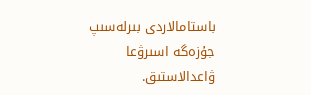باستامالاردى بىرلەسىپ جۇزەگە اسىرۋعا ۋاعدالاستىق.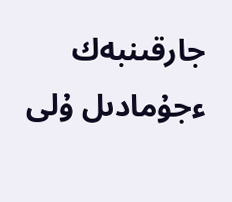جارقىنبەك ءجۇمادىل ۇلى